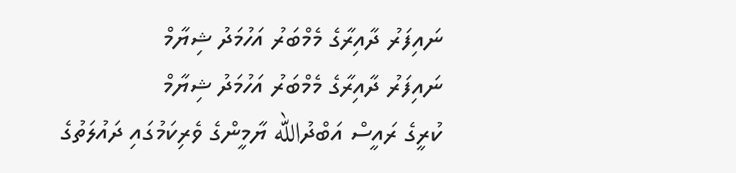ނައިފަރު ދާއިރާގެ މެމްބަރު އަހުމަދު ޝިޔާމް
ނައިފަރު ދާއިރާގެ މެމްބަރު އަހުމަދު ޝިޔާމް
ކުރީގެ ރައީސް އަބްދުالله ޔާމީންގެ ވެރިކަމުގައި ދައުލަތުގެ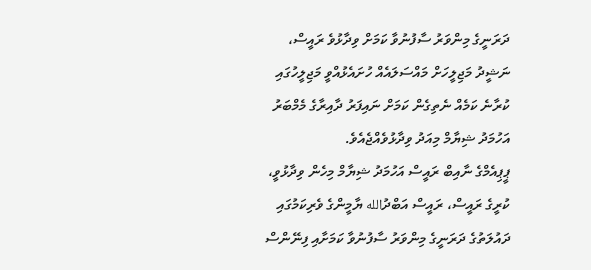ދަރަނީގެ މިންވަރު ސާފުނުވާ ކަމަށް ވިދާޅުވެ ރައީސް، ނަޝީދު މަޖިލީހަށް މައްސަލައެއް ހުށައެޅުއްވީ މަޖިލީހުގައި ކުރާނެ ކަމެއް ނެތިގެން ކަމަށް ނައިފަރު ދާއިރާގެ މެމްބަރު އަހުމަދު ޝިޔާމް މިއަދު ވިދާޅުވެއްޖެއެވެ.
ޕީޕިއެމްގެ ނާއިބް ރައީސް އަހުމަދު ޝިޔާމް މިހެން ވިދާޅުވީ، ކުރީގެ ރައީސް، ރައީސް އަބްދުالله ޔާމީންގެ ވެރިކަމުގައި ދައުލަތުގެ ދަރަނީގެ މިންވަރު ސާފުނުވާ ކަމަށާއި ފިނޭންސް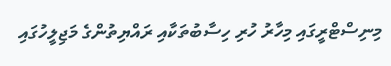މިނިސްޓްރީގައި މިހާރު ހުރި ހިސާބުތަކާއި ރައްޔިތުންގެ މަޖިލީހުގައި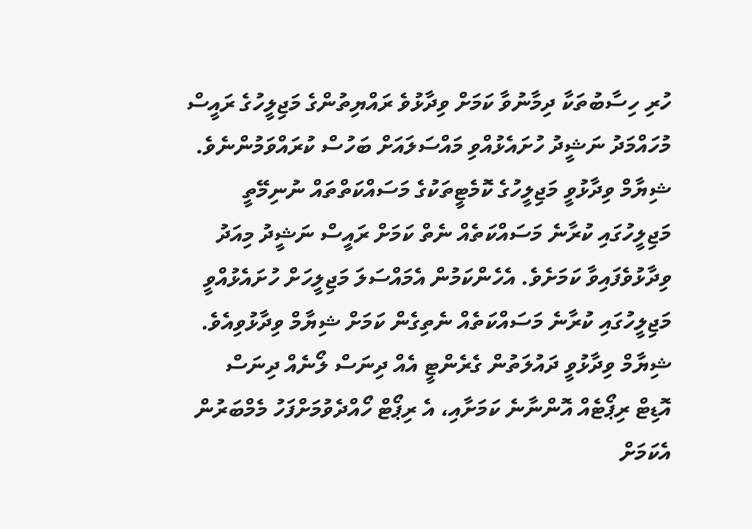ހުރި ހިސާބުތަކާ ދިމާނުވާ ކަމަށް ވިދާޅުވެ ރައްޔިތުންގެ މަޖިލީހުގެ ރައީސް މުހައްމަދު ނަޝީދު ހުށައެޅުއްވި މައްސަލައަށް ބަހުސް ކުރައްވަމުންނެވެ.
ޝިޔާމް ވިދާޅުވީ މަޖިލީހުގެ ކޮމެޓީތަކުގެ މަސައްކަތްތައް ނުނިމޭތީ މަޖިލީހުގައި ކުރާނެ މަސައްކަތެއް ނެތް ކަމަށް ރައީސް ނަޝީދު މިއަދު ވިދާޅުވެފައިވާ ކަމަށެވެ. އެހެންކަމުން އެމައްސަލަ މަޖިލީހަށް ހުށައެޅުއްވީ މަޖިލީހުގައި ކުރާނެ މަސައްކަތެއް ނެތިގެން ކަމަށް ޝިޔާމް ވިދާޅުވިއެވެ. ޝިޔާމް ވިދާޅުވީ ދައުލަތުން ގެރެންޓީ އެއް ދިނަސް ލޯނެއް ދިނަސް އޮޑިޓް ރިޕޯޓެއް އޮންނާނެ ކަމަށާއި، އެ ރިޕޯޓް ހޯއްދެވުމަށްފަހު މެމްބަރުން އެކަމަށް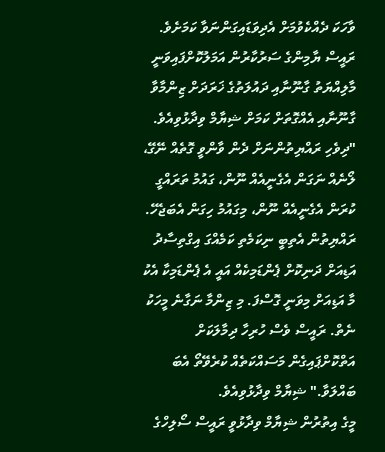ވާހަކަ ދެއްކެވުމަށް އެދިވަޑައިގަންނަވާ ކަމަށެވެ. ރައީސް ޔާމިންގެ ސަރުކާރުން އަމަލުކޮށްފައިވަނީ މާލިއްޔަތު ގާނޫނާއި ދައުލަތުގެ ޚަރަދަށް ޒިންމާވާ ގާނޫނާއި އެއްގޮތަށް ކަމަށް ޝިޔާމް ވިދާޅުވިއެވެ.
"ދިވެހި ރައްޔިތުންނަށް ދެން ވާންވީ ގޮތެއް ނޭގޭ، ލޯނެއް ނަގަން އެގެނީއެއް ނޫން، ގައުމު ތަރައްގީ ކުރަން އެގެނީއެއް ނޫން، މިގައުމު ހިގަން އެބަޖެހޭ. ރައްޔިތުން އެތިބީ ނިކަމެތި ކަމެއްގަ އިގްތިސާދު އަޑިއަށް ދަނިކޮށް ޕެންޑަމިކެއް އައީ އެ ޕެންޑަމިކާ އެކު މާ އަޑިއަށް މިވަނީ ގޮސްފަ. މި ޒިންމާ ނަގާނެ މީހަކު ނެތް. ރައީސް ވެސް ހުރިހާ ދިމާލަކަށް އަތްކޮށްޕައިގެން މަސައްކަތެއް ކުރެވޭތޯ އެބަ ބައްލަވާ." ޝިޔާމް ވިދާޅުވިއެވެ.
މީގެ އިތުރުން ޝިޔާމް ވިދާޅުވީ ރައީސް ސޯލިހްގެ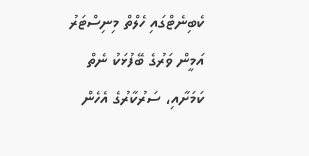ކެބިނެޓްގައި ހެލްތް މިނިސްޓަރު އަމީން ވަރުގެ ބޭފުޅަކު ނެތް ކަމަށާއި، ސަރުކާރުގެ އެހެން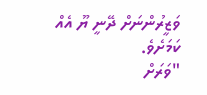ވަޒީރުންނަށް ދޭނީ ޔޫ އެއް ކަމަށެވެ.
"ވަރަށް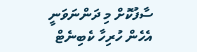ސާފުކޮށް މި ދަންނަވަނީ އެހެން ހުރިހާ ކެބިނެޓް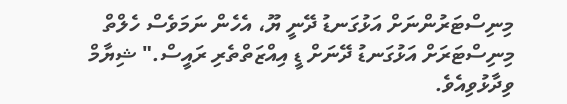މިނިސްޓަރުންނަށް އަޅުގަނޑު ދޭނީ ޔޫ، އެހެން ނަމަވެސް ހެލްތް މިނިސްޓަރަށް އަޅުގަނޑު ދޭނަށް ޑީ އިއްޒަތްތެރި ރައީސް." ޝިޔާމް ވިދާޅުވިއެވެ.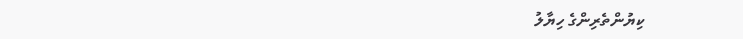ކިޔުންތެރިންގެ ހިޔާލު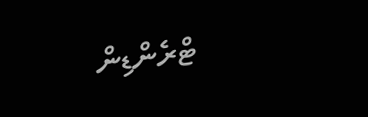ޓްރެންޑިން